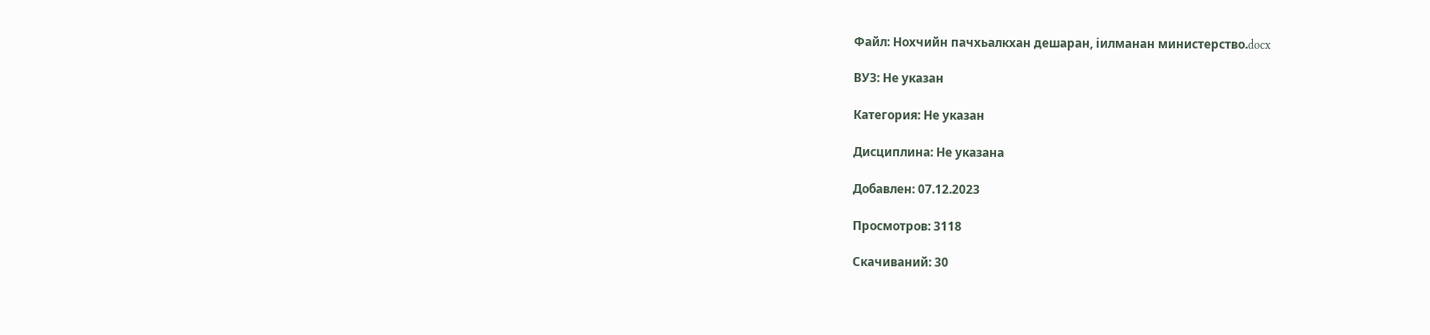Файл: Нохчийн пачхьалкхан дешаран, iилманан министерство.docx

ВУЗ: Не указан

Категория: Не указан

Дисциплина: Не указана

Добавлен: 07.12.2023

Просмотров: 3118

Скачиваний: 30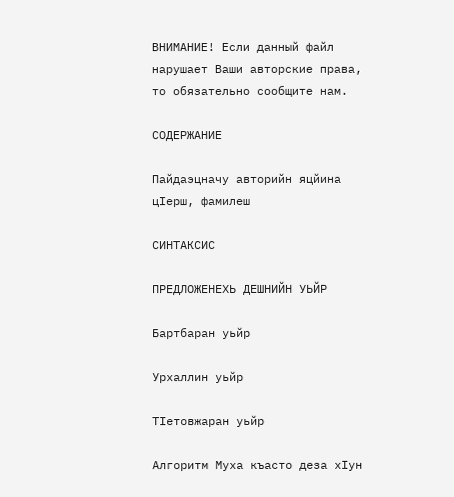ВНИМАНИЕ! Если данный файл нарушает Ваши авторские права, то обязательно сообщите нам.

СОДЕРЖАНИЕ

Пайдаэцначу авторийн яцйина цIерш, фамилеш

СИНТАКСИС

ПРЕДЛОЖЕНЕХЬ ДЕШНИЙН УЬЙР

Бартбаран уьйр

Урхаллин уьйр

ТIетовжаран уьйр

Алгоритм Муха къасто деза хIун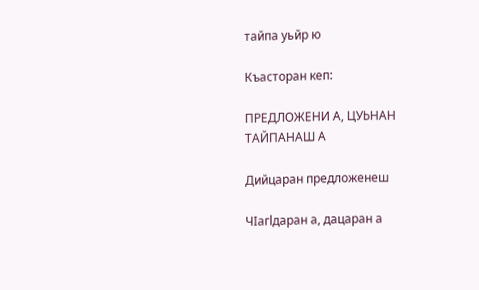тайпа уьйр ю

Къасторан кеп:

ПРЕДЛОЖЕНИ А, ЦУЬНАН ТАЙПАНАШ А

Дийцаран предложенеш

ЧIaгlдаран а, дацаран а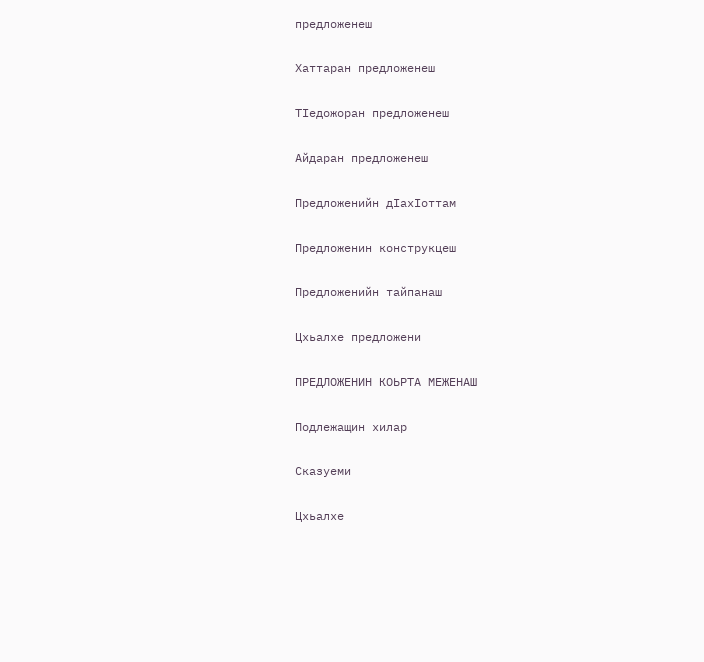предложенеш

Хаттаран предложенеш

ТIедожоран предложенеш

Айдаран предложенеш

Предложенийн дIахIоттам

Предложенин конструкцеш

Предложенийн тайпанаш

Цхьалхе предложени

ПРЕДЛОЖЕНИН КОЬРТА МЕЖЕНАШ

Подлежащин хилар

Сказуеми

Цхьалхе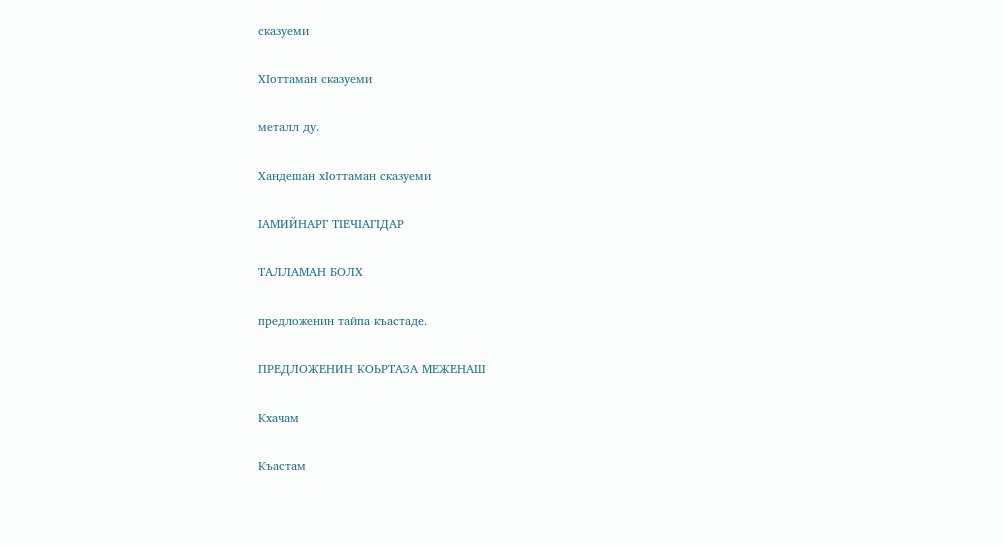сказуеми

ХIоттаман сказуеми

металл ду.

Хандешан хIоттаман сказуеми

IАМИЙНАРГ ТIЕЧIАГIДАР

ТАЛЛАМАН БОЛХ

предложенин тайпа къастаде.

ПРЕДЛОЖЕНИН КОЬРТАЗА МЕЖЕНАШ

Кхачам

Къастам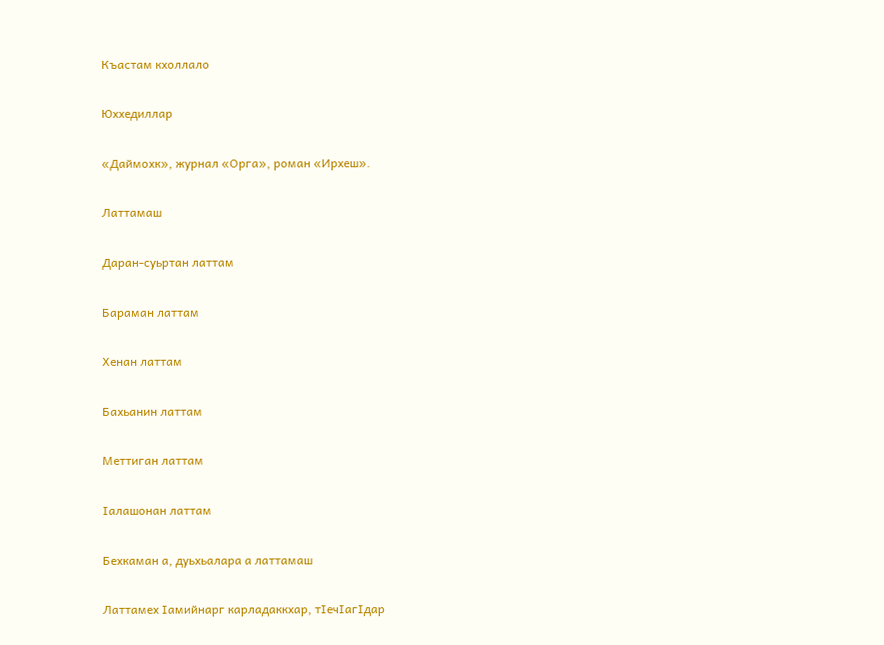Къастам кхоллало

Юххедиллар

«Даймохк», журнал «Орга», роман «Ирхеш».

Латтамаш

Даран-суьртан латтам

Бараман латтам

Хенан латтам

Бахьанин латтам

Меттиган латтам

Iалашонан латтам

Бехкаман а, дуьхьалара а латтамаш

Латтамех Iамийнарг карладаккхар, тIечIагIдар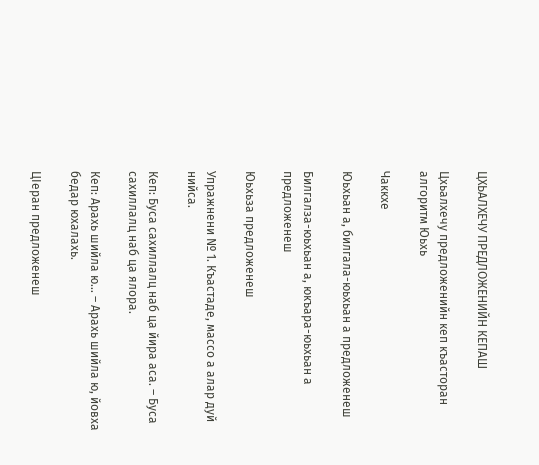ЦХЬАЛХЕЧУ ПРЕДЛОЖЕНИЙН КЕПАШ

Цхьалхечу предложенийн кеп къасторан алгоритм Юьхь

Чаккхе

Юьхьан а, билгала-юьхьан а предложенеш

Билгалза-юьхьан а, юкъара-юьхьан а предложенеш

Юьхьза предложенеш

Упражнени № 1. Къастаде, массо а алар дуй нийса.

Кеп: Буса сахиллалц наб ца йира аса. – Буса сахиллалц наб ца ялора.

Кеп: Арахь шийла ю… – Арахь шийла ю, йовха бедар юхалахь.

ЦIеран предложенеш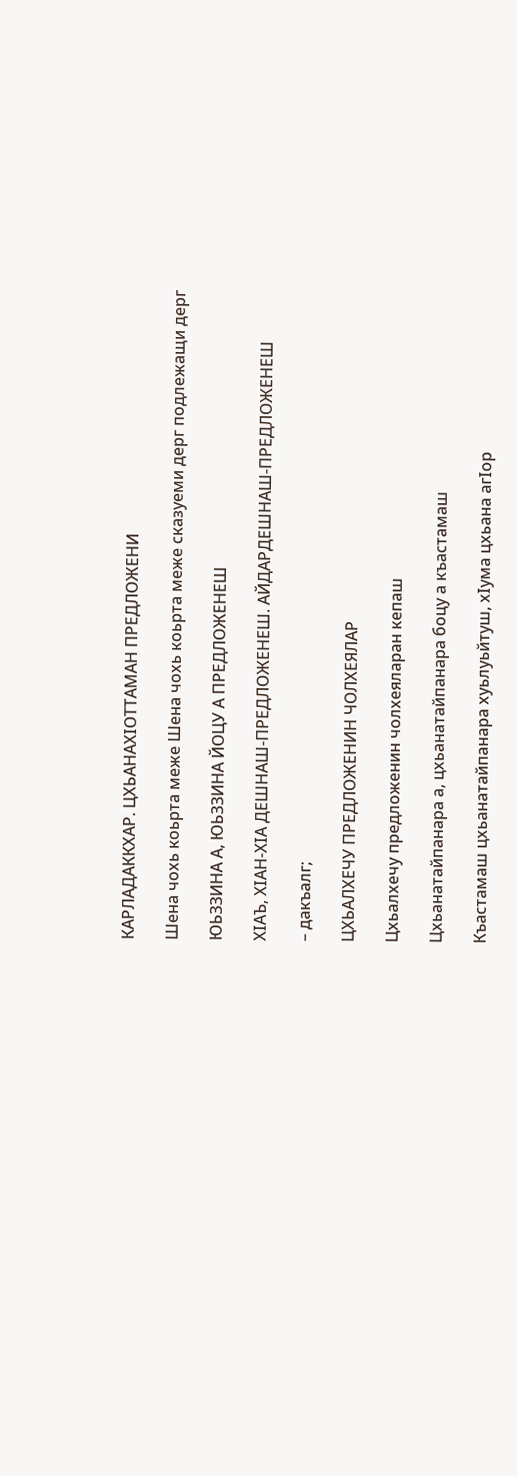КАРЛАДАККХАР. ЦХЬАНАХIОТТАМАН ПРЕДЛОЖЕНИ

Шена чохь коьрта меже Шена чохь коьрта меже сказуеми дерг подлежащи дерг

ЮЬЗЗИНА А, ЮЬЗЗИНА ЙОЦУ А ПРЕДЛОЖЕНЕШ

ХIАЪ, ХIАН-ХIА ДЕШНАШ-ПРЕДЛОЖЕНЕШ. АЙДАРДЕШНАШ-ПРЕДЛОЖЕНЕШ

– дакъалг;

ЦХЬАЛХЕЧУ ПРЕДЛОЖЕНИН ЧОЛХЕЯЛАР

Цхьалхечу предложенин чолхеяларан кепаш

Цхьанатайпанара а, цхьанатайпанара боцу а къастамаш

Къастамаш цхьанатайпанара хуьлуьйтуш, хIума цхьана агIор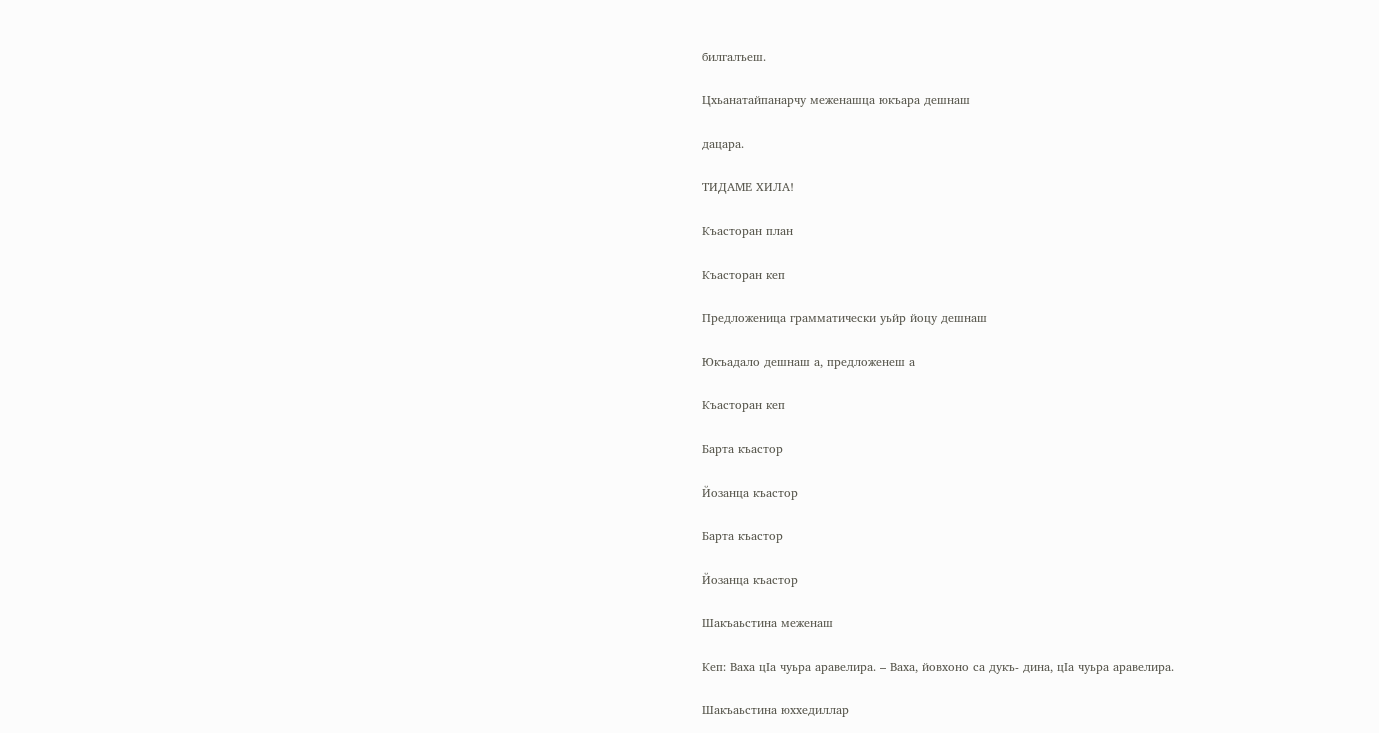билгалъеш.

Цхьанатайпанарчу меженашца юкъара дешнаш

дацара.

ТИДАМЕ ХИЛА!

Къасторан план

Къасторан кеп

Предложеница грамматически уьйр йоцу дешнаш

Юкъадало дешнаш а, предложенеш а

Къасторан кеп

Барта къастор

Йозанца къастор

Барта къастор

Йозанца къастор

Шакъаьстина меженаш

Кеп: Ваха цIа чуьра аравелира. – Ваха, йовхоно са дукъ- дина, цIа чуьра аравелира.

Шакъаьстина юххедиллар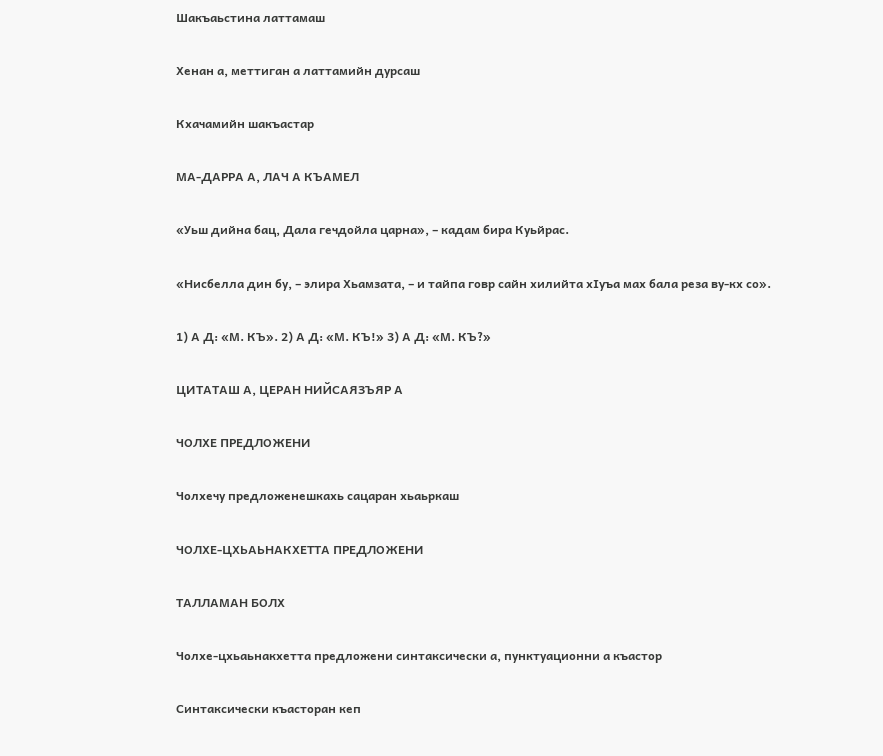Шакъаьстина латтамаш

Хенан а, меттиган а латтамийн дурсаш

Кхачамийн шакъастар

МА-ДАРРА А, ЛАЧ А КЪАМЕЛ

«Уьш дийна бац, Дала гечдойла царна», – кадам бира Куьйрас.

«Нисбелла дин бу, – элира Хьамзата, – и тайпа говр сайн хилийта хIуъа мах бала реза ву-кх со».

1) А Д: «М. КЪ». 2) А Д: «М. КЪ!» 3) А Д: «М. КЪ?»

ЦИТАТАШ А, ЦЕРАН НИЙСАЯЗЪЯР А

ЧОЛХЕ ПРЕДЛОЖЕНИ

Чолхечу предложенешкахь сацаран хьаьркаш

ЧОЛХЕ-ЦХЬАЬНАКХЕТТА ПРЕДЛОЖЕНИ

ТАЛЛАМАН БОЛХ

Чолхе-цхьаьнакхетта предложени синтаксически а, пунктуационни а къастор

Синтаксически къасторан кеп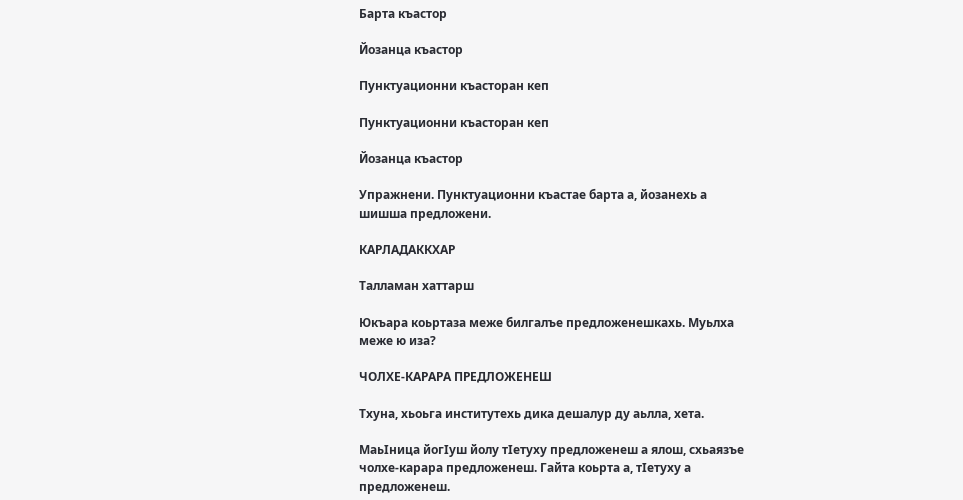Барта къастор

Йозанца къастор

Пунктуационни къасторан кеп

Пунктуационни къасторан кеп

Йозанца къастор

Упражнени. Пунктуационни къастае барта а, йозанехь а шишша предложени.

КАРЛАДАККХАР

Талламан хаттарш

Юкъара коьртаза меже билгалъе предложенешкахь. Муьлха меже ю иза?

ЧОЛХЕ-КАРАРА ПРЕДЛОЖЕНЕШ

Тхуна, хьоьга институтехь дика дешалур ду аьлла, хета.

МаьIница йогIуш йолу тIетуху предложенеш а ялош, схьаязъе чолхе-карара предложенеш. Гайта коьрта а, тIетуху а предложенеш.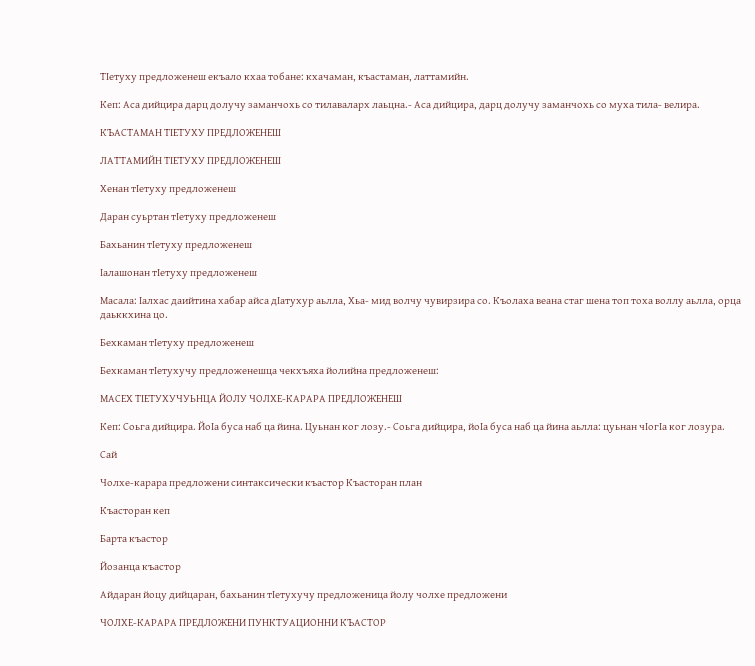ТIетуху предложенеш екъало кхаа тобане: кхачаман, къастаман, латтамийн.

Кеп: Аса дийцира дарц долучу заманчохь со тилаваларх лаьцна.- Аса дийцира, дарц долучу заманчохь со муха тила- велира.

КЪАСТАМАН ТIЕТУХУ ПРЕДЛОЖЕНЕШ

ЛАТТАМИЙН ТIЕТУХУ ПРЕДЛОЖЕНЕШ

Хенан тIетуху предложенеш

Даран суьртан тIетуху предложенеш

Бахьанин тIетуху предложенеш

Iалашонан тIетуху предложенеш

Масала: Iалхас даийтина хабар айса дIатухур аьлла, Хьа- мид волчу чувирзира со. Къолаха веана стаг шена топ тоха воллу аьлла, орца даьккхина цо.

Бехкаман тIетуху предложенеш

Бехкаман тIетухучу предложенешца чекхъяха йолийна предложенеш:

МАСЕХ ТIЕТУХУЧУЬНЦА ЙОЛУ ЧОЛХЕ-КАРАРА ПРЕДЛОЖЕНЕШ

Кеп: Соьга дийцира. ЙоIа буса наб ца йина. Цуьнан ког лозу.- Соьга дийцира, йоIа буса наб ца йина аьлла: цуьнан чIогIа ког лозура.

Сай

Чолхе-карара предложени синтаксически къастор Къасторан план

Къасторан кеп

Барта къастор

Йозанца къастор

Айдаран йоцу дийцаран, бахьанин тIетухучу предложеница йолу чолхе предложени

ЧОЛХЕ-КАРАРА ПРЕДЛОЖЕНИ ПУНКТУАЦИОННИ КЪАСТОР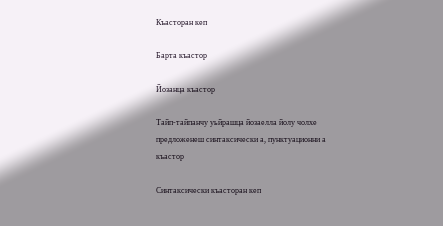Къасторан кеп

Барта къастор

Йозанца къастор

Тайп-тайпанчу уьйрашца йозаелла йолу чолхе предложенеш синтаксически а, пунктуационни а къастор

Синтаксически къасторан кеп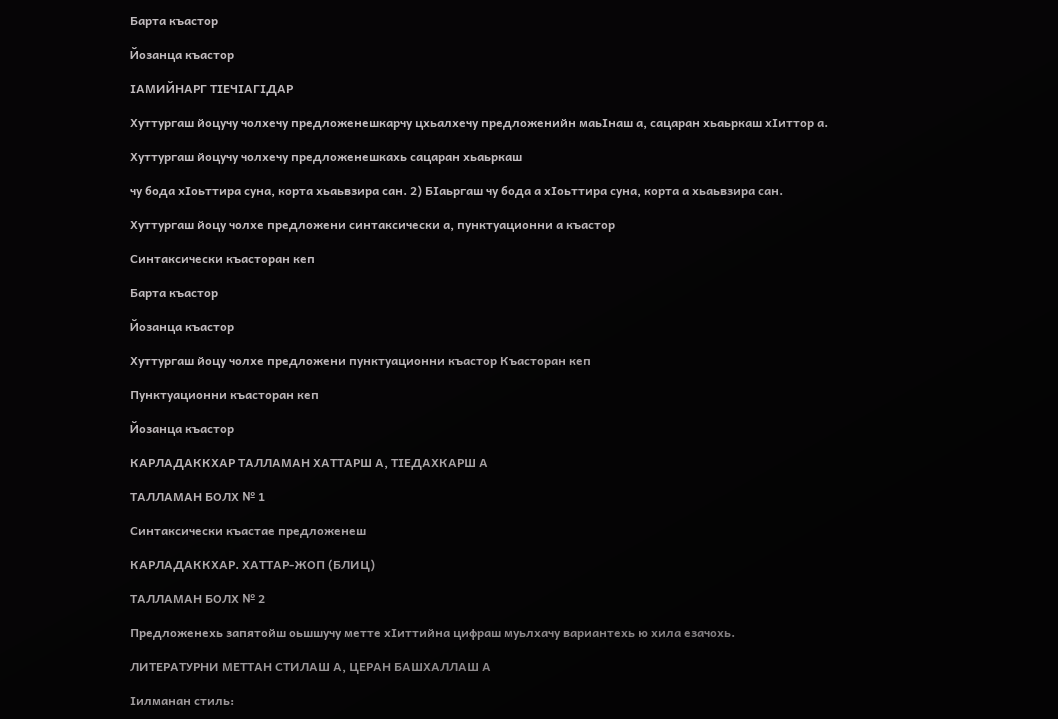Барта къастор

Йозанца къастор

IАМИЙНАРГ ТIЕЧIАГIДАР

Хуттургаш йоцучу чолхечу предложенешкарчу цхьалхечу предложенийн маьIнаш а, сацаран хьаьркаш хIиттор а.

Хуттургаш йоцучу чолхечу предложенешкахь сацаран хьаьркаш

чу бода хIоьттира суна, корта хьаьвзира сан. 2) БIаьргаш чу бода а хIоьттира суна, корта а хьаьвзира сан.

Хуттургаш йоцу чолхе предложени синтаксически а, пунктуационни а къастор

Синтаксически къасторан кеп

Барта къастор

Йозанца къастор

Хуттургаш йоцу чолхе предложени пунктуационни къастор Къасторан кеп

Пунктуационни къасторан кеп

Йозанца къастор

КАРЛАДАККХАР ТАЛЛАМАН ХАТТАРШ А, ТIЕДАХКАРШ А

ТАЛЛАМАН БОЛХ № 1

Синтаксически къастае предложенеш

КАРЛАДАККХАР. ХАТТАР-ЖОП (БЛИЦ)

ТАЛЛАМАН БОЛХ № 2

Предложенехь запятойш оьшшучу метте хIиттийна цифраш муьлхачу вариантехь ю хила езачохь.

ЛИТЕРАТУРНИ МЕТТАН СТИЛАШ А, ЦЕРАН БАШХАЛЛАШ А

Iилманан стиль: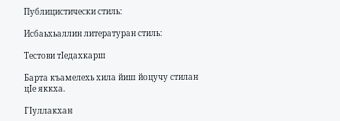Публицистически стиль:

Исбаьхьаллин литературан стиль:

Тестови тIедахкарш

Барта къамелехь хила йиш йоцучу стилан цIе яккха.

ГIуллакхан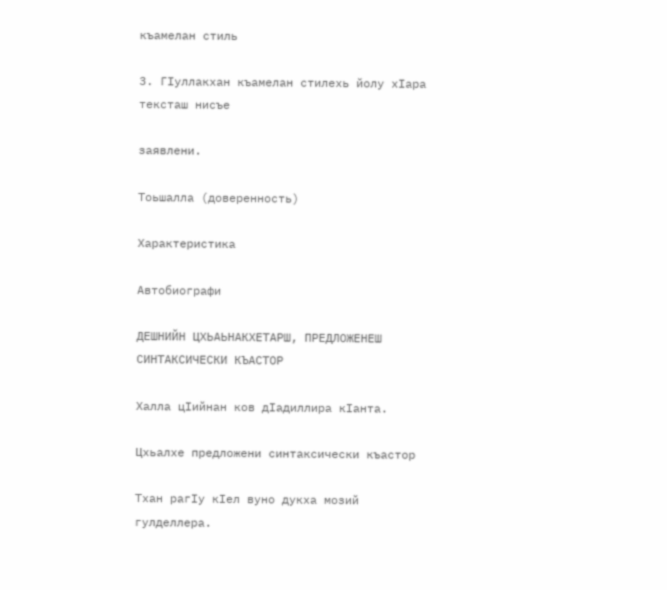къамелан стиль

3. ГIуллакхан къамелан стилехь йолу хIара тексташ нисъе

заявлени.

Тоьшалла (доверенность)

Характеристика

Автобиографи

ДЕШНИЙН ЦХЬАЬНАКХЕТАРШ, ПРЕДЛОЖЕНЕШ СИНТАКСИЧЕСКИ КЪАСТОР

Халла цIийнан ков дIадиллира кIанта.

Цхьалхе предложени синтаксически къастор

Тхан рагIу кIел вуно дукха мозий гулделлера.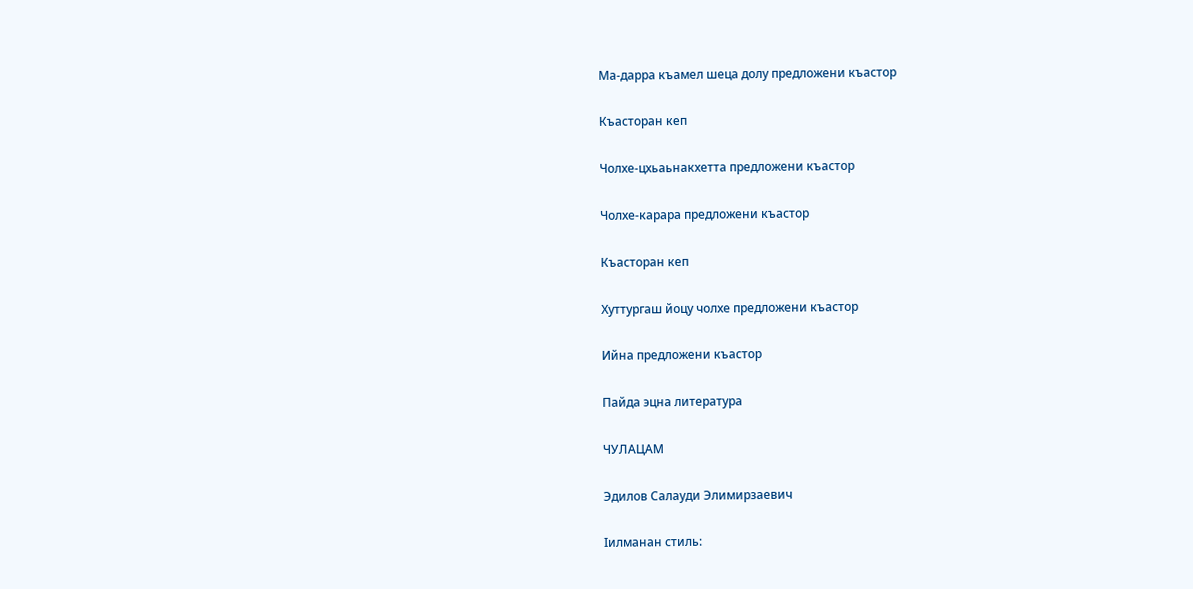Ма-дарра къамел шеца долу предложени къастор

Къасторан кеп

Чолхе-цхьаьнакхетта предложени къастор

Чолхе-карара предложени къастор

Къасторан кеп

Хуттургаш йоцу чолхе предложени къастор

Ийна предложени къастор

Пайда эцна литература

ЧУЛАЦАМ

Эдилов Салауди Элимирзаевич

Iилманан стиль: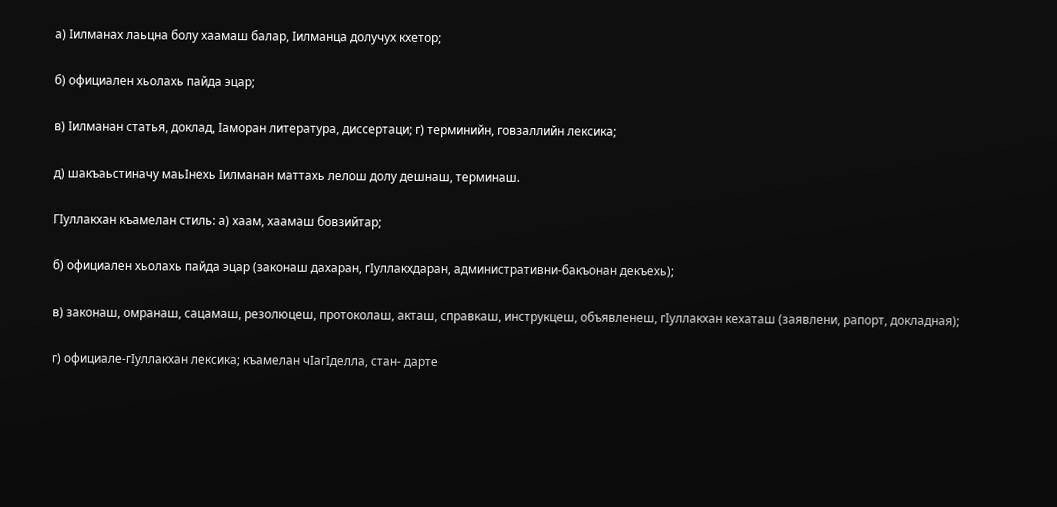а) Iилманах лаьцна болу хаамаш балар, Iилманца долучух кхетор;

б) официален хьолахь пайда эцар;

в) Iилманан статья, доклад, Iаморан литература, диссертаци; г) терминийн, говзаллийн лексика;

д) шакъаьстиначу маьIнехь Iилманан маттахь лелош долу дешнаш, терминаш.

ГIуллакхан къамелан стиль: а) хаам, хаамаш бовзийтар;

б) официален хьолахь пайда эцар (законаш дахаран, гIуллакхдаран, административни-бакъонан декъехь);

в) законаш, омранаш, сацамаш, резолюцеш, протоколаш, акташ, справкаш, инструкцеш, объявленеш, гIуллакхан кехаташ (заявлени, рапорт, докладная);

г) официале-гIуллакхан лексика; къамелан чIагIделла, стан- дарте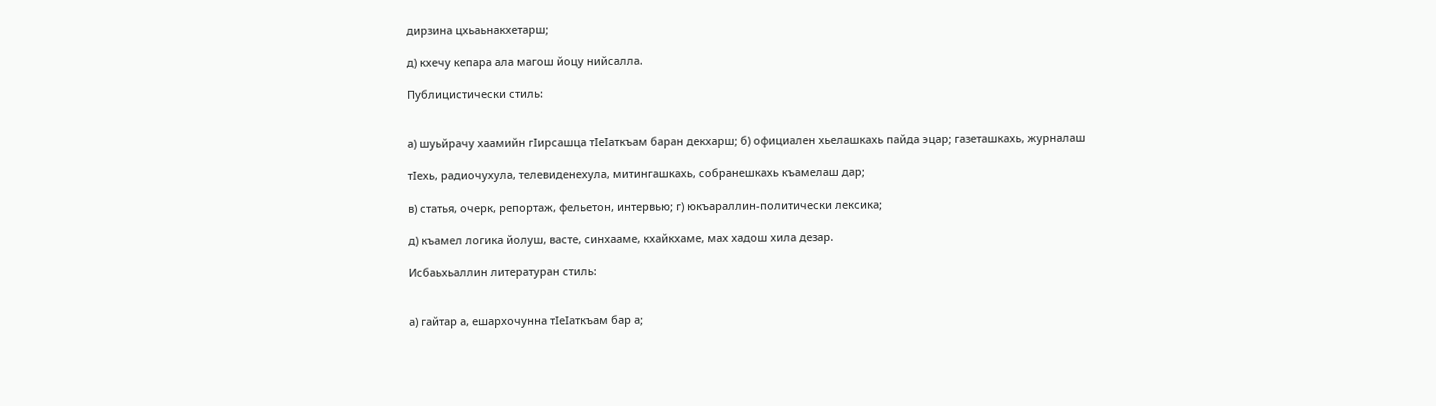дирзина цхьаьнакхетарш;

д) кхечу кепара ала магош йоцу нийсалла.

Публицистически стиль:


а) шуьйрачу хаамийн гIирсашца тIеIаткъам баран декхарш; б) официален хьелашкахь пайда эцар; газеташкахь, журналаш

тIехь, радиочухула, телевиденехула, митингашкахь, собранешкахь къамелаш дар;

в) статья, очерк, репортаж, фельетон, интервью; г) юкъараллин-политически лексика;

д) къамел логика йолуш, васте, синхааме, кхайкхаме, мах хадош хила дезар.

Исбаьхьаллин литературан стиль:


а) гайтар а, ешархочунна тIеIаткъам бар а;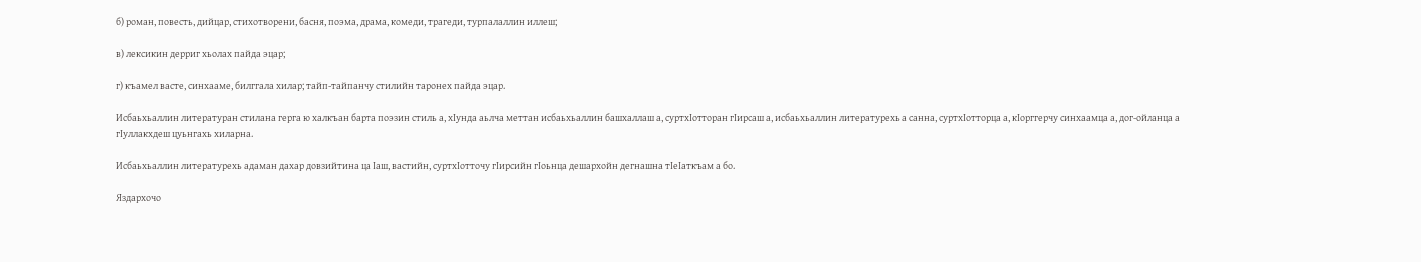б) роман, повесть, дийцар, стихотворени, басня, поэма, драма, комеди, трагеди, турпалаллин иллеш;

в) лексикин дерриг хьолах пайда эцар;

г) къамел васте, синхааме, билггала хилар; тайп-тайпанчу стилийн таронех пайда эцар.

Исбаьхьаллин литературан стилана герга ю халкъан барта поэзин стиль а, хIунда аьлча меттан исбаьхьаллин башхаллаш а, суртхIотторан гIирсаш а, исбаьхьаллин литературехь а санна, суртхIотторца а, кIорггерчу синхаамца а, дог-ойланца а гIуллакхдеш цуьнгахь хиларна.

Исбаьхьаллин литературехь адаман дахар довзийтина ца Iаш, вастийн, суртхIотточу гIирсийн гIоьнца дешархойн дегнашна тIеIаткъам а бо.

Яздархочо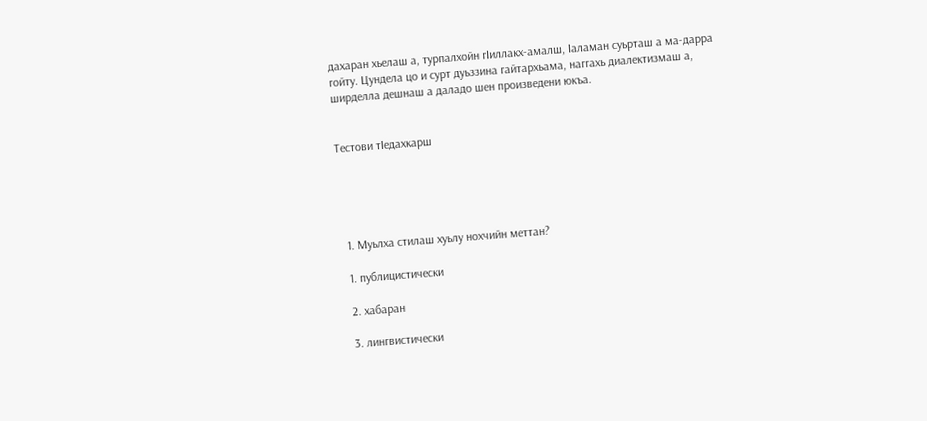дахаран хьелаш а, турпалхойн гIиллакх-амалш, Iаламан суьрташ а ма-дарра
гойту. Цундела цо и сурт дуьззина гайтархьама, наггахь диалектизмаш а, ширделла дешнаш а даладо шен произведени юкъа.


Тестови тIедахкарш





  1. Муьлха стилаш хуьлу нохчийн меттан?

  1. публицистически

  2. хабаран

  3. лингвистически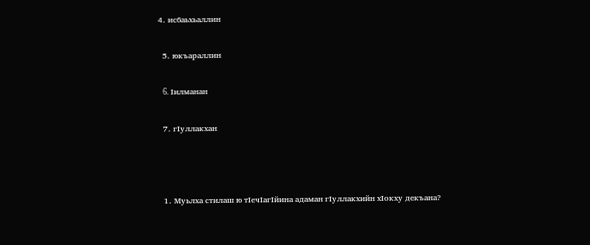4. исбаьхьаллин

  5. юкъараллин

  6. Iилманан

  7. гIуллакхан



  1. Муьлха стилаш ю тIечIагIйина адаман гIуллакхийн хIокху декъана?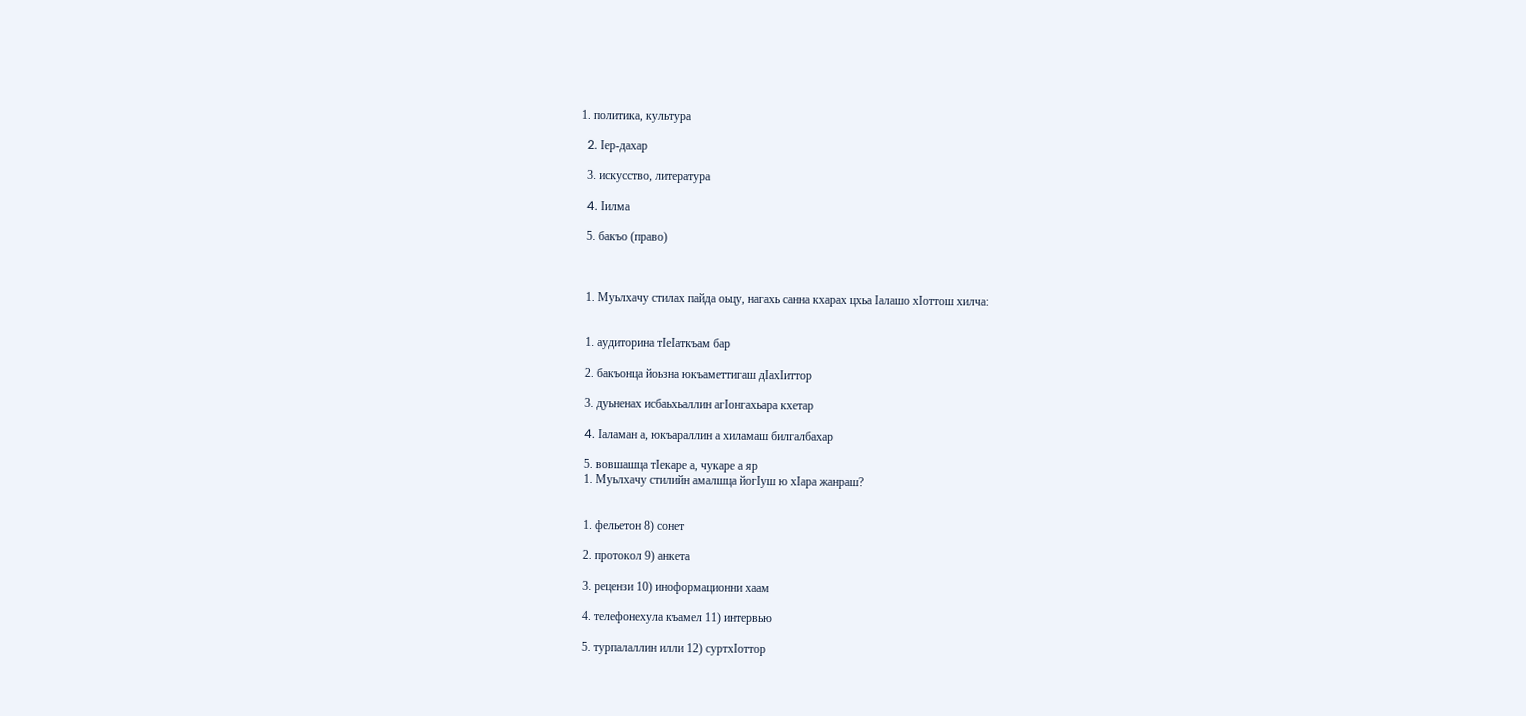1. политика, культура

  2. Iер-дахар

  3. искусство, литература

  4. Iилма

  5. бакъо (право)



  1. Муьлхачу стилах пайда оьцу, нагахь санна кхарах цхьа Iалашо хIоттош хилча:


  1. аудиторина тIеIаткъам бар

  2. бакъонца йоьзна юкъаметтигаш дIахIиттор

  3. дуьненах исбаьхьаллин агIонгахьара кхетар

  4. Iаламан а, юкъараллин а хиламаш билгалбахар

  5. вовшашца тIекаре а, чукаре а яр
  1. Муьлхачу стилийн амалшца йогIуш ю хIара жанраш?


  1. фельетон 8) сонет

  2. протокол 9) анкета

  3. рецензи 10) иноформационни хаам

  4. телефонехула къамел 11) интервью

  5. турпалаллин илли 12) суртхIоттор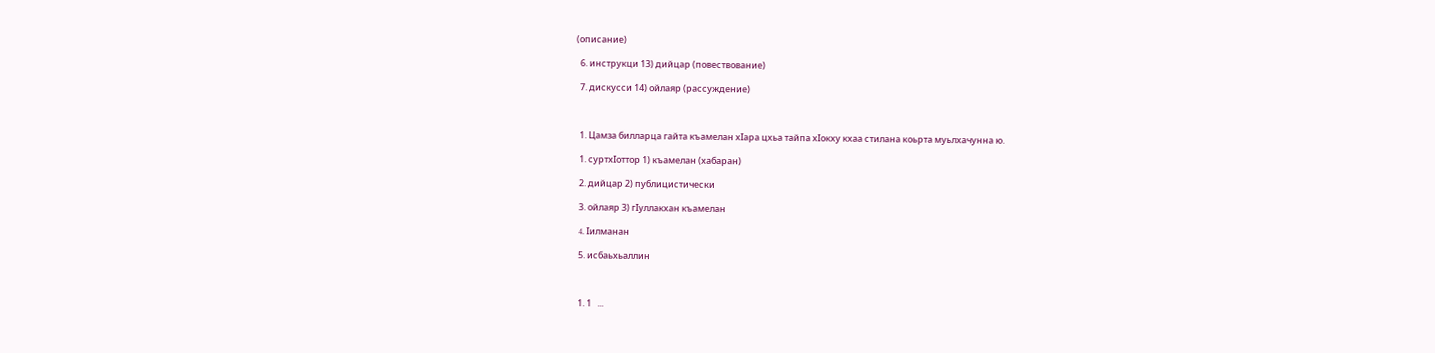(описание)

  6. инструкци 13) дийцар (повествование)

  7. дискусси 14) ойлаяр (рассуждение)



  1. Цамза билларца гайта къамелан хIара цхьа тайпа хIокху кхаа стилана коьрта муьлхачунна ю.

  1. суртхIоттор 1) къамелан (хабаран)

  2. дийцар 2) публицистически

  3. ойлаяр 3) гIуллакхан къамелан

  4. Iилманан

  5. исбаьхьаллин



  1. 1   ...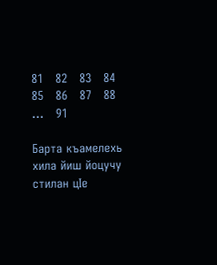81   82   83   84   85   86   87   88   ...   91

Барта къамелехь хила йиш йоцучу стилан цIе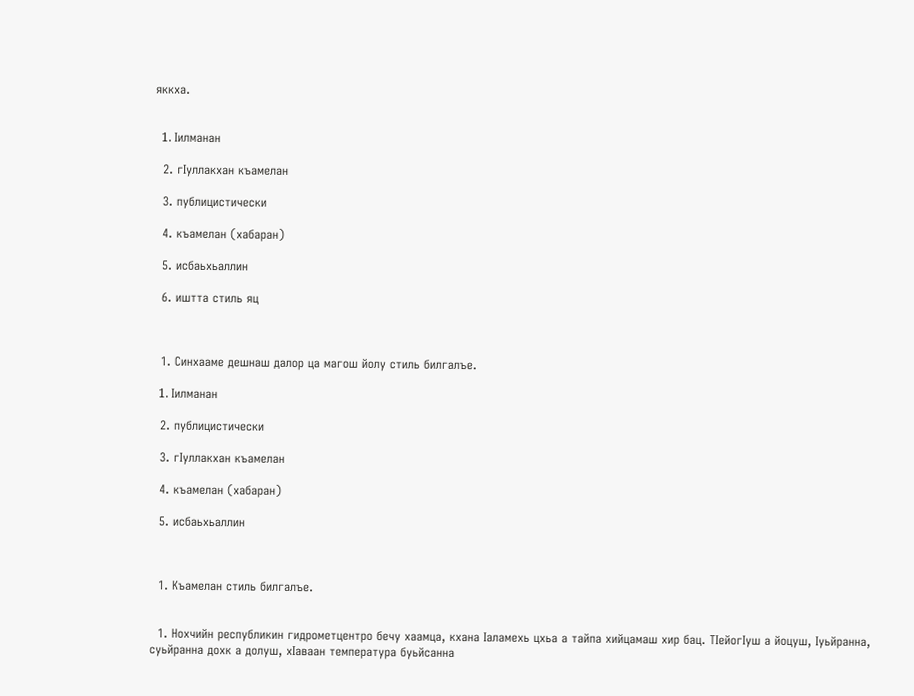яккха.


  1. Iилманан

  2. гIуллакхан къамелан

  3. публицистически

  4. къамелан (хабаран)

  5. исбаьхьаллин

  6. иштта стиль яц



  1. Синхааме дешнаш далор ца магош йолу стиль билгалъе.

  1. Iилманан

  2. публицистически

  3. гIуллакхан къамелан

  4. къамелан (хабаран)

  5. исбаьхьаллин



  1. Къамелан стиль билгалъе.


  1. Нохчийн республикин гидрометцентро бечу хаамца, кхана Iаламехь цхьа а тайпа хийцамаш хир бац. ТIейогIуш а йоцуш, Iуьйранна, суьйранна дохк а долуш, хIаваан температура буьйсанна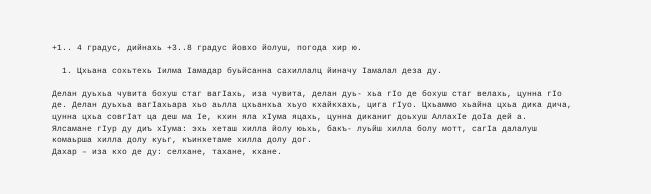+1.. 4 градус, дийнахь +3..8 градус йовхо йолуш, погода хир ю.

  1. Цхьана сохьтехь Iилма Iамадар буьйсанна сахиллалц йиначу Iамалал деза ду.

Делан дуьхьа чувита бохуш стаг вагIахь, иза чувита, делан дуь- хьа гIо де бохуш стаг велахь, цунна гIо де. Делан дуьхьа вагIахьара хьо аьлла цхьанхьа хьуо кхайкхахь, цига гIуо. Цхьаммо хьайна цхьа дика дича, цунна цхьа совгIат ца деш ма Iе, кхин яла хIума яцахь, цунна диканиг доьхуш АллахIе доIа дей а.
Ялсамане гIур ду диъ хIума: эхь хеташ хилла йолу юьхь, бакъ- луьйш хилла болу мотт, сагIа далалуш комаьрша хилла долу куьг, къинхетаме хилла долу дог.
Дахар – иза кхо де ду: селхане, тахане, кхане.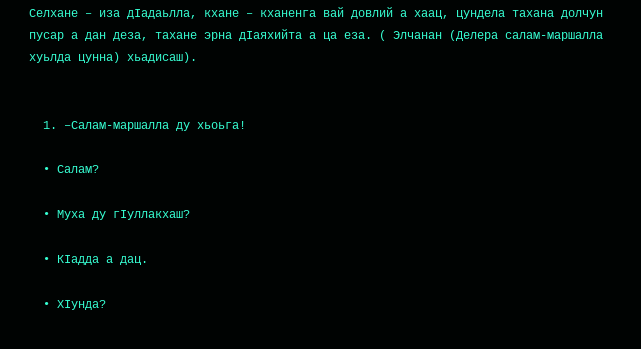Селхане – иза дIадаьлла, кхане – кханенга вай довлий а хаац, цундела тахана долчун
пусар а дан деза, тахане эрна дIаяхийта а ца еза. ( Элчанан (Делера салам-маршалла хуьлда цунна) хьадисаш).


  1. –Салам-маршалла ду хьоьга!

  • Салам?

  • Муха ду гIуллакхаш?

  • КIадда а дац.

  • ХIунда?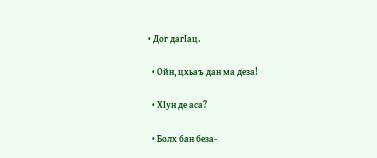• Дог дагIац.

  • Ойн, цхьаъ дан ма деза!

  • ХIун де аса?

  • Болх бан беза-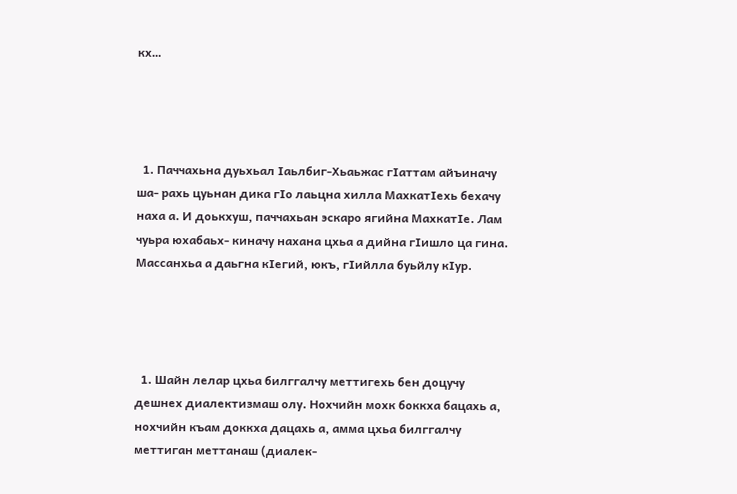кх…




  1. Паччахьна дуьхьал Iаьлбиг-Хьаьжас гIаттам айъиначу ша- рахь цуьнан дика гIо лаьцна хилла МахкатIехь бехачу наха а. И доькхуш, паччахьан эскаро ягийна МахкатIе. Лам чуьра юхабаьх- киначу нахана цхьа а дийна гIишло ца гина. Массанхьа а даьгна кIегий, юкъ, гIийлла буьйлу кIур.




  1. Шайн лелар цхьа билггалчу меттигехь бен доцучу дешнех диалектизмаш олу. Нохчийн мохк боккха бацахь а, нохчийн къам доккха дацахь а, амма цхьа билггалчу меттиган меттанаш (диалек-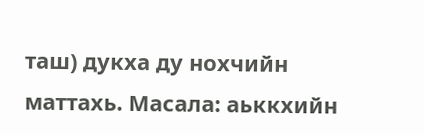таш) дукха ду нохчийн маттахь. Масала: аьккхийн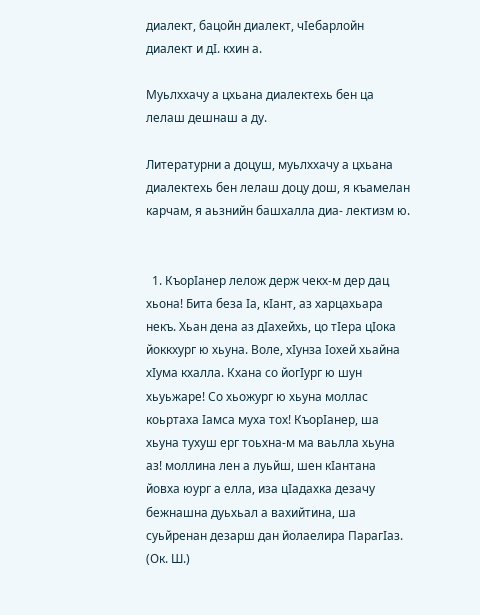диалект, бацойн диалект, чIебарлойн диалект и дI. кхин а.

Муьлххачу а цхьана диалектехь бен ца лелаш дешнаш а ду.

Литературни а доцуш, муьлххачу а цхьана диалектехь бен лелаш доцу дош, я къамелан карчам, я аьзнийн башхалла диа- лектизм ю.


  1. КъорIанер лелож держ чекх-м дер дац хьона! Бита беза Iа, кIант, аз харцахьара некъ. Хьан дена аз дIахейхь, цо тIера цIока йоккхург ю хьуна. Воле, хIунза Iохей хьайна хIума кхалла. Кхана со йогIург ю шун хьуьжаре! Со хьожург ю хьуна моллас коьртаха Iамса муха тох! КъорIанер, ша хьуна тухуш ерг тоьхна-м ма ваьлла хьуна аз! моллина лен а луьйш, шен кIантана йовха юург а елла, иза цIадахка дезачу бежнашна дуьхьал а вахийтина, ша суьйренан дезарш дан йолаелира ПарагIаз. (Ок. Ш.)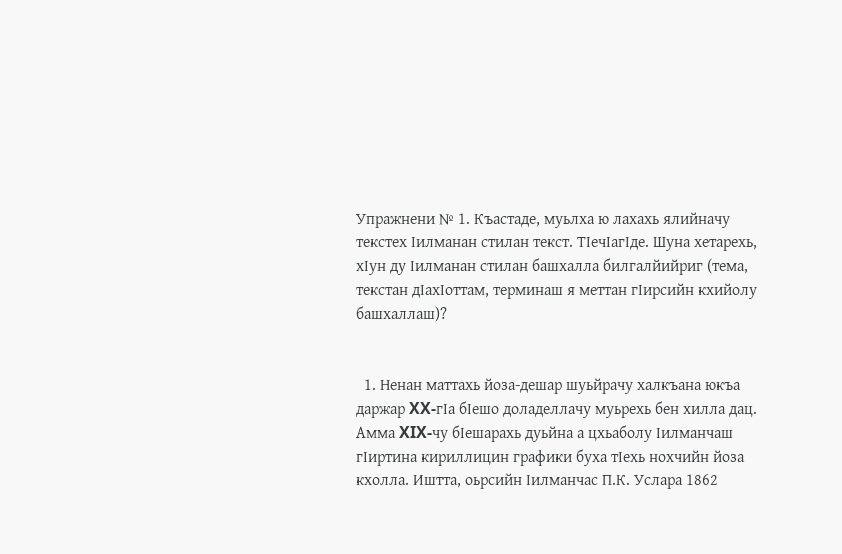Упражнени № 1. Къастаде, муьлха ю лахахь ялийначу текстех Iилманан стилан текст. ТIечIагIде. Шуна хетарехь, хIун ду Iилманан стилан башхалла билгалйийриг (тема, текстан дIахIоттам, терминаш я меттан гIирсийн кхийолу башхаллаш)?


  1. Ненан маттахь йоза-дешар шуьйрачу халкъана юкъа даржар XX-гIа бIешо доладеллачу муьрехь бен хилла дац. Амма XIX-чу бIешарахь дуьйна а цхьаболу Iилманчаш гIиртина кириллицин графики буха тIехь нохчийн йоза кхолла. Иштта, оьрсийн Iилманчас П.К. Услара 1862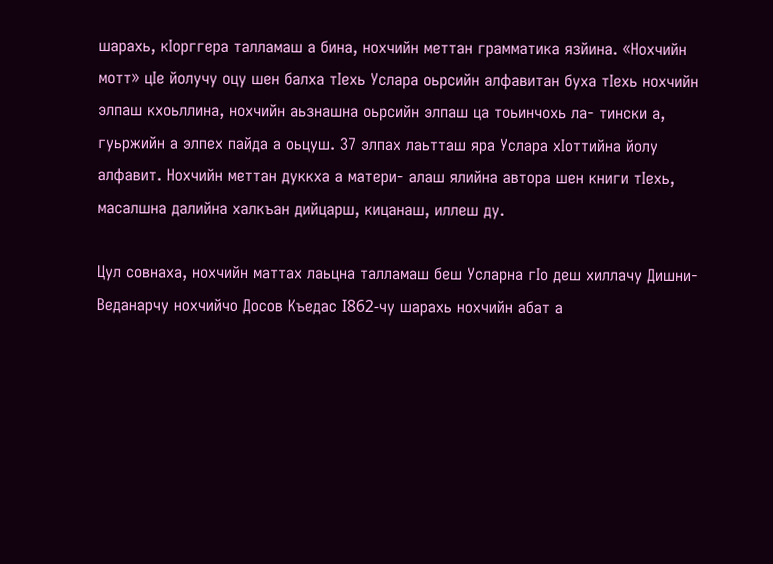шарахь, кIорггера талламаш а бина, нохчийн меттан грамматика язйина. «Нохчийн мотт» цIе йолучу оцу шен балха тIехь Услара оьрсийн алфавитан буха тIехь нохчийн элпаш кхоьллина, нохчийн аьзнашна оьрсийн элпаш ца тоьинчохь ла- тински а, гуьржийн а элпех пайда а оьцуш. 37 элпах лаьтташ яра Услара хIоттийна йолу алфавит. Нохчийн меттан дуккха а матери- алаш ялийна автора шен книги тIехь, масалшна далийна халкъан дийцарш, кицанаш, иллеш ду.

Цул совнаха, нохчийн маттах лаьцна талламаш беш Усларна гIо деш хиллачу Дишни-Веданарчу нохчийчо Досов Къедас I862-чу шарахь нохчийн абат а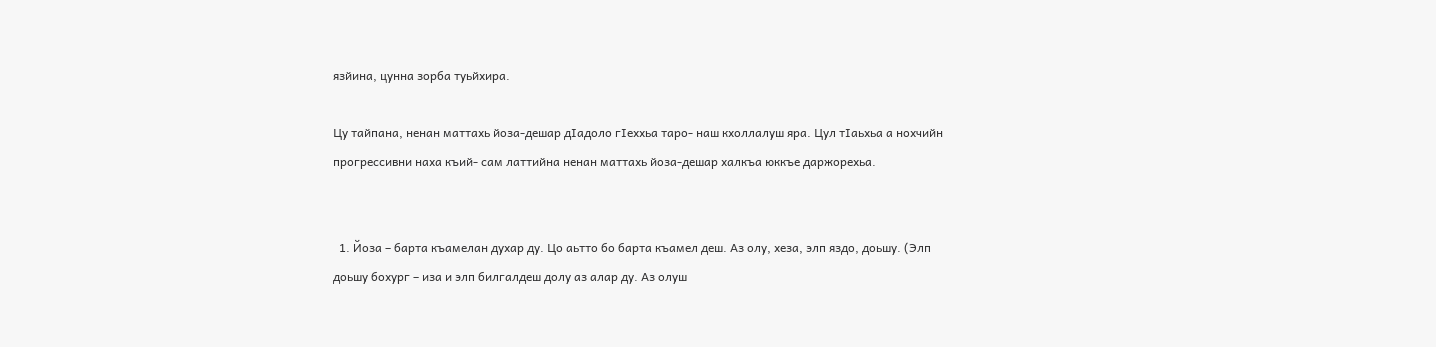язйина, цунна зорба туьйхира.

Цу тайпана, ненан маттахь йоза-дешар дIадоло гIеххьа таро- наш кхоллалуш яра. Цул тIаьхьа а нохчийн прогрессивни наха къий- сам латтийна ненан маттахь йоза-дешар халкъа юккъе даржорехьа.


  1. Йоза – барта къамелан духар ду. Цо аьтто бо барта къамел деш. Аз олу, хеза, элп яздо, доьшу. (Элп доьшу бохург – иза и элп билгалдеш долу аз алар ду. Аз олуш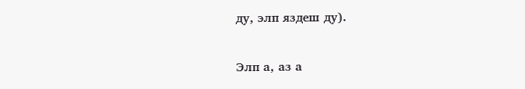ду, элп яздеш ду).

Элп а, аз а